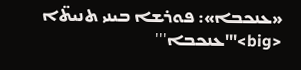«ܥܢܟܒܐ»: ܦܘܪܫܐ ܒܝܢܝ ܬܢܝܬ̈ܐ
<big>'''ܥܢܟܒܐ'''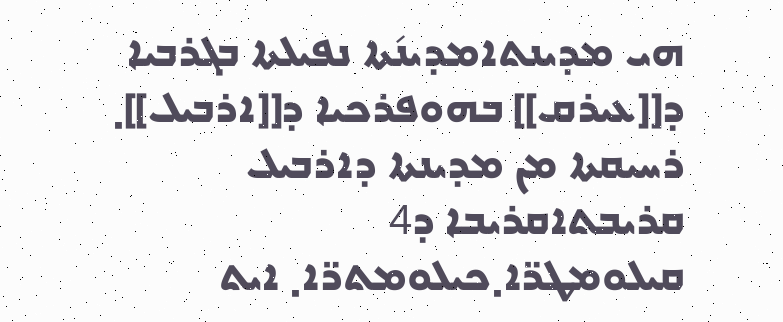ܗܝ ܡܕܝܢܬܐܡܕܝܢ݇ܬܐ ܢܦܝܠܬܐ ܒܓܪܒܝܐ ܕ[[ܥܝܪܩ]] ܒܗܘܦܪܟܝܐ ܕ[[ܐܪܒܝܠ]]܂ ܪܚܝܩܬܐ ܡܢ ܡܕܝܢܬܐ ܕܐܪܒܝܠ ܩܪܝܒܬܐܩܪܝܒܐ ܕ4 ܩܝܠܘܡܛܪ̈ܐ܂ܟܝܠܘܡܬܪ̈ܐ܂ ܐܝܬ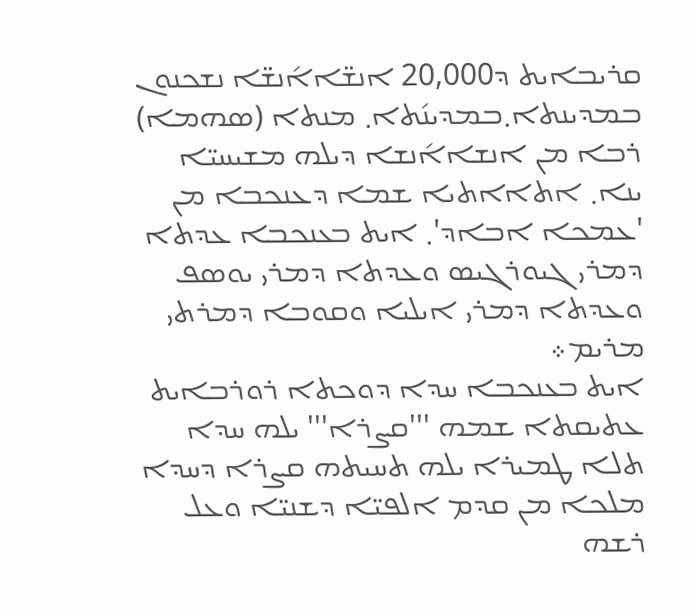ܩܪܝܒܐܝܬ ܕ20,000 ܐܢܫ̈ܐܐ݇ܢܫ̈ܐ ܢܫܟܢܘܢ ܒܡܕܝܢܬܐ܂ܒܡܕܝܢ݇ܬܐ܂ ܡܢܬܐ (ܣܗܡܐ) ܪܒܐ ܡܢ ܐܢܫܐܐ݇ܢܫܐ ܕܝܠܗ ܡܫܝܚܝ̈ܐ ܝܢܐ܂ ܐܬܐܐܬܝܐ ܫܡܐ ܕܥܢܟܒܐ ܡܢ 'ܥܡܟܐ ܐܒܐܕ'܂ ܐܝܬ ܒܥܢܟܒܐ ܥܕܬܐ ܕܡܪܝ ܓܝܘܪܓܝܣ ܘܥܕܬܐ ܕܡܪܝ ܝܘܣܦ ܘܥܕܬܐ ܕܡܪܝ ܐܝܠܝܐ ܘܩܘܒܐ ܕܡܪܬܝ ܡܪܝܡ܀
ܐܝܬ ܒܥܢܟܒܐ ܚܕܐ ܕܘܟܬܐ ܪܘܪܒܐܝܬ ܥܬܝܩܬܐ ܫܡܗ '''ܩܨܪܐ''' ܝܠܗ ܚܕܐ ܬܠܐ ܛܡܝܪܐ ܝܠܗ ܬܚܝܬܗ ܩܨܪܐ ܕܚܕܐ ܡܠܟܐ ܡܢ ܩܕܡ ܐܠܦܝ̈ܐ ܕܫܢܝ̈ܐ ܘܥܠ ܪܫܗ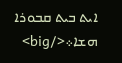ܐܝܬ ܒܝܬ ܩܒܘܪܐ ܗܫܐ܀</big>